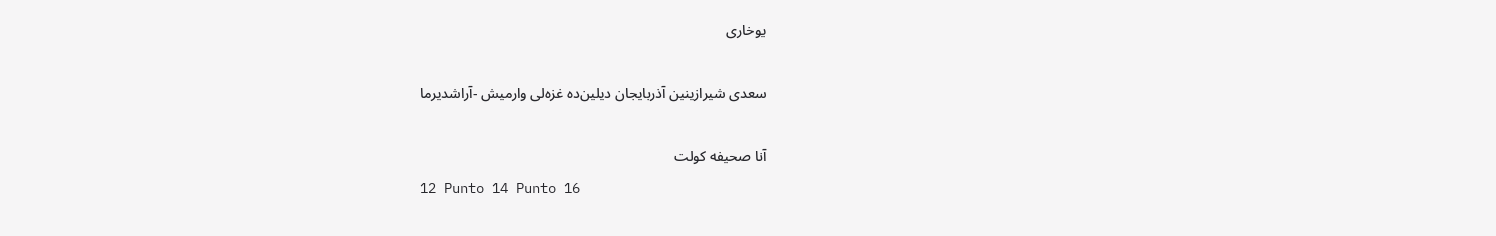یوخاری

سعدی شیرازینین آذربایجان دیلین‌ده غزه‌لی وارمیش -آراشدیرما

آنا صحیفه کولت
12 Punto 14 Punto 16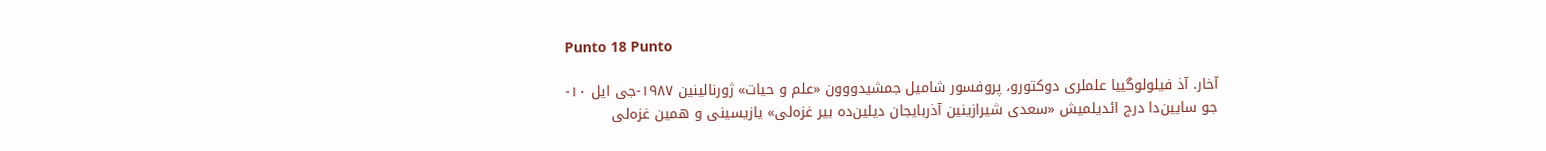Punto 18 Punto

آخار. آذ فیلولوگییا علملری دوکتورو، پروفسور شامیل جمشیدووون «علم و حیات» ژورنالینین ۱۹۸۷-جی ایل ۱۰-جو سایین‌دا درج ائدیلمیش «سعدی شیرازینین آذربایجان دیلین‌ده بیر غزه‌لی» یازیسینی و همین غزه‌لی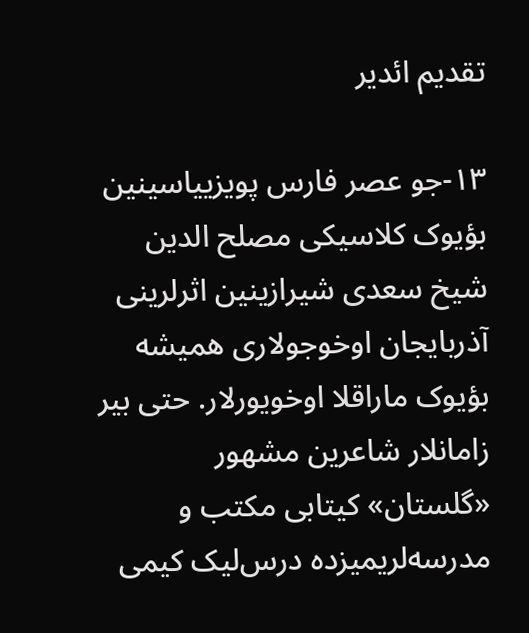تقدیم ائدیر

۱۳-جو عصر فارس پویزییاسینین بؤیوک کلاسیکی مصلح الدین شیخ سعدی شیرازینین اثرلرینی آذربایجان اوخوجولاری همیشه بؤیوک ماراقلا اوخویورلار. حتی بیر زامانلار شاعرین مشهور «گلستان» کیتابی مکتب و مدرسه‌لریمیزده درس‌لیک کیمی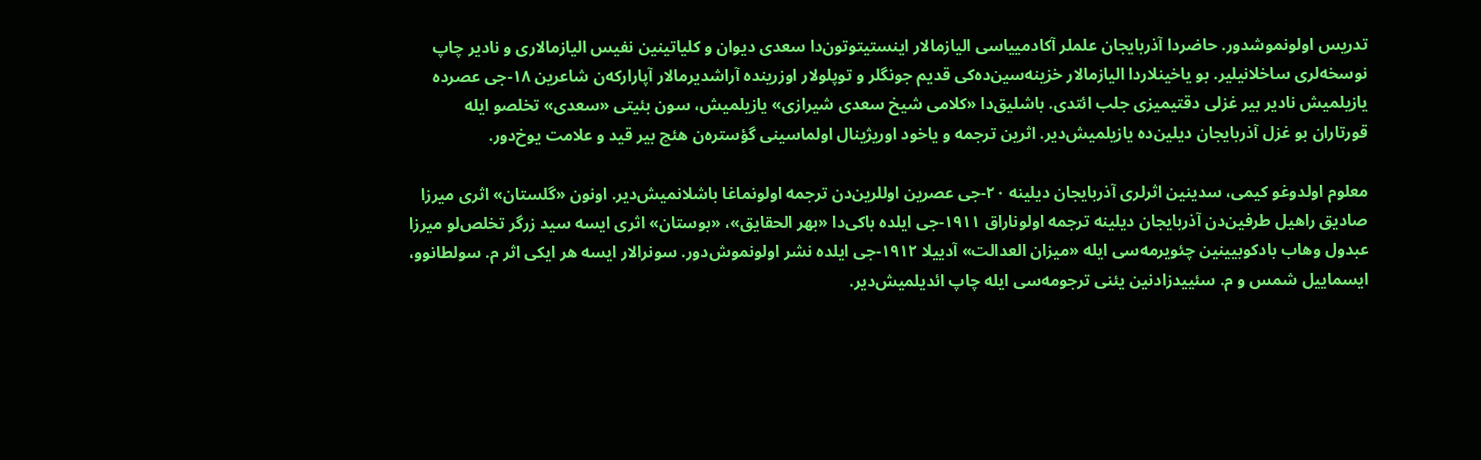تدریس اولونموشدور. حاضردا آذربایجان علملر آکادمییاسی الیازمالار اینستیتوتون‌دا سعدی دیوان و کلیاتینین نفیس الیازمالاری و نادیر چاپ نوسخه‌لری ساخلانیلیر. بو یاخینلاردا الیازمالار خزینه‌سین‌ده‌کی قدیم جونگلر و توپلولار اوزرینده آراشدیرمالار آپارارکه‌ن شاعرین ۱۸-جی عصرده یازیلمیش نادیر بیر غزلی دقتیمیزی جلب ائتدی. باشلیق‌دا «کلامی شیخ سعدی شیرازی» یازیلمیش، سون بئیتی «سعدی» تخلصو ایله قورتاران بو غزل آذربایجان دیلین‌ده یازیلمیش‌دیر. اثرین ترجمه و یاخود اوریژینال اولماسینی گؤستره‌ن هئچ بیر قید و علامت یوخ‌دور.

معلوم اولدوغو کیمی، سدینین اثرلری آذربایجان دیلینه ۲۰-جی عصرین اوللرین‌دن ترجمه اولونماغا باشلانمیش‌دیر. اونون «گلستان» اثری میرزا صادیق راهیل طرفین‌دن آذربایجان دیلینه ترجمه اولوناراق ۱۹۱۱-جی ایلده باکی‌دا «بهر الحقایق»، «بوستان» اثری ایسه سید زرگر تخلص‌لو میرزا عبدول وهاب بادکوبیینین چئویرمه‌سی ایله «میزان العدالت» آدییلا ۱۹۱۲-جی ایلده نشر اولونموش‌دور. سونرالار ایسه هر ایکی اثر م. سولطانوو، ایسماییل شمس و م. سئییدزادنین یئنی ترجومه‌سی ایله چاپ ائدیلمیش‌دیر.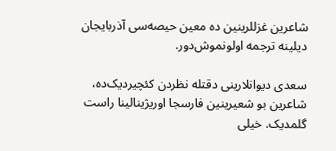شاعرین غزللرینین ده معین حیصه‌سی آذربایجان دیلینه ترجمه اولونموش‌دور.

سعدی دیوانلارینی دقتله نظردن کئچیردیک‌ده، شاعرین بو شعیرینین فارسجا اوریژینالینا راست گلمدیک. خیلی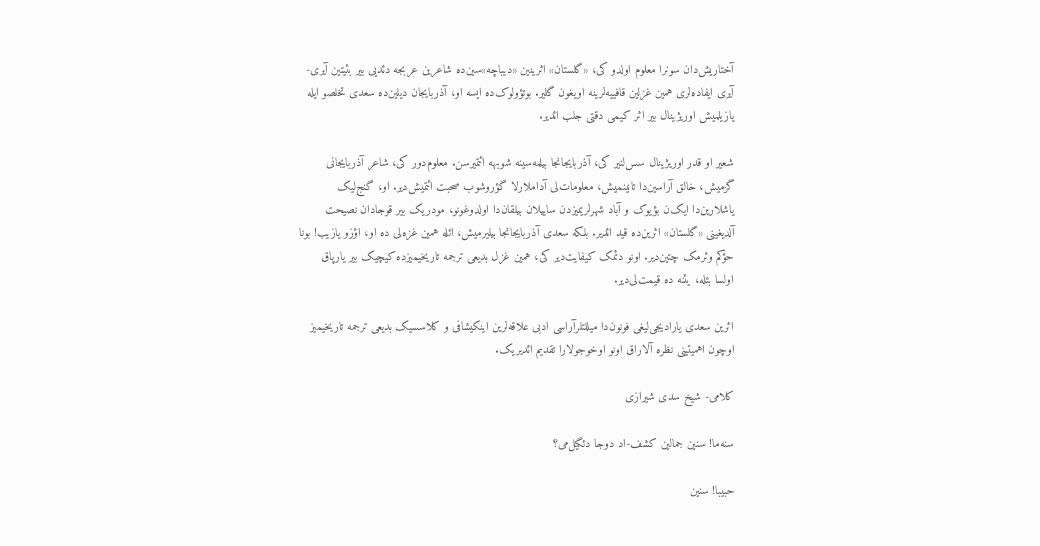آختاریش‌دان سونرا معلوم اولدو کی، «گلستان» اثرینین «دیباچه»سین‌ده شاعرین عربجه دئدیی بیر بئیتین آیری-آیری ایفاده‌لری همین غزلین قافییه‌لرینه اویغون گلیر. بوتؤولوک‌ده ایسه او، آذربایجان دیلین‌ده سعدی تخلصو ایله یازیلمیش اوریژینال بیر اثر کیمی دقتی جلب ائدیر.

شعیر او قدر اوریژینال سس‌لنیر کی، آذربایجانجا بیلمه‌سینه شوبهه ائتمیرسن. معلوم‌دور کی، شاعر آذربایجانی گزمیش، خالق آراسین‌دا تانینمیش، معلومات‌لی آداملارلا گؤروشوب صحبت ائتمیش‌دیر. او، گنج‌لیک یاشلارین‌دا ایک‌ن بؤیوک و آباد شهرلریمیزدن ساییلان بیلقان‌دا اولدوغونو، مودریک بیر قوجادان نصیحت آلدیغینی «گلستان» اثرین‌ده قید ائدیر. بلکه سعدی آذربایجانجا بیلیرمیش، ائله همین غزه‌لی ده او، اؤزو یازیب! بونا حؤکم وئرمک چتین‌دیر. اونو دئمک کیفایت‌دیر کی، همین غزل بدیعی ترجمه تاریخیمیزده کیچیک بیر یارپاق اولسا بئله، یئنه ده قیمت‌لی‌دیر.

اثرین سعدی یارادیجی‌لیغی فونون‌دا میللتلرآراسی ادبی علاقه‌لرین اینکیشافی و کلاسسیک بدیعی ترجمه تاریخیمیز اوچون اهمیتینی نظره آلاراق اونو اوخوجولارا تقدیم ائدیریک.

کلامی- شیخ سدی شیرازی

سنه‌ما! سنین جمالین کشف-اد دوجا دئگیل‌می؟

حبیبا! سنین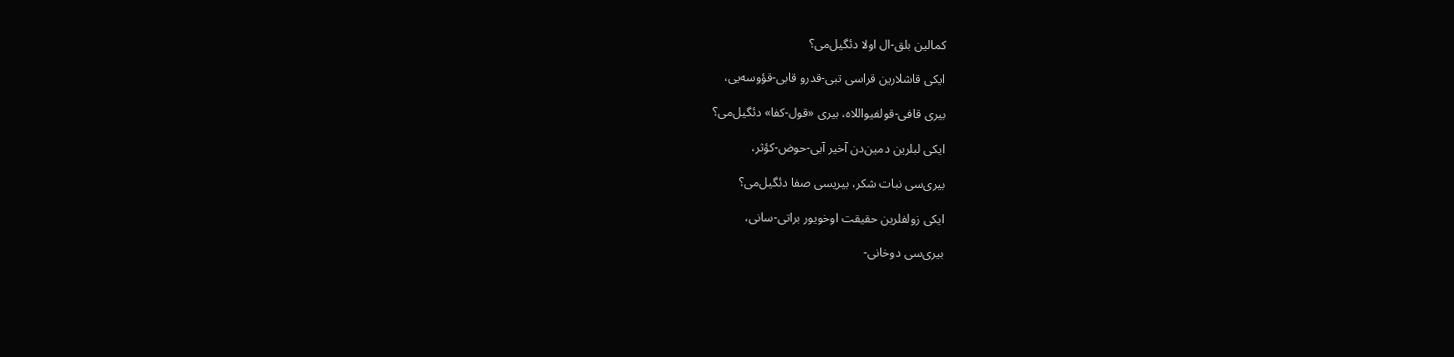کمالین بلق-ال اولا دئگیل‌می؟

ایکی قاشلارین قراسی تبی-قدرو قابی-قؤوسه‌یی،

بیری قافی-قولفیواللاه، بیری «قول-کفا» دئگیل‌می؟

ایکی لبلرین دمین‌دن آخیر آبی-حوض-کؤثر،

بیری‌سی نبات شکر، بیریسی صفا دئگیل‌می؟

ایکی زولفلرین حقیقت اوخویور براتی-سانی،

بیری‌سی دوخانی-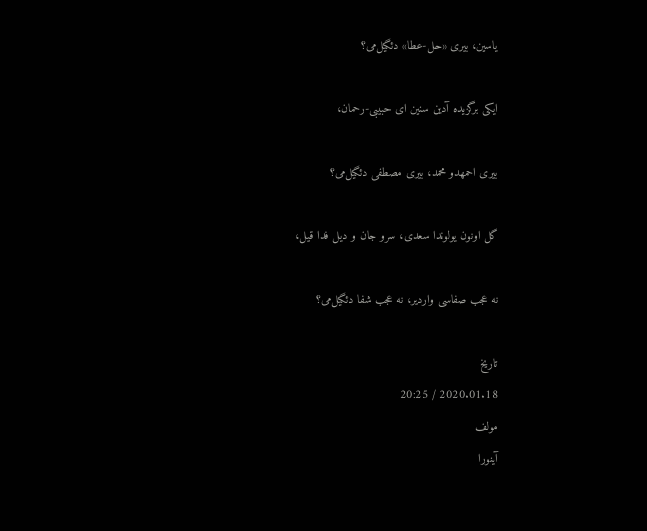یاسین، بیری «حل-عطا» دئگیل‌می؟

ایکی برگزیده آدین سنین ای حبیبی-رحمان،

بیری احمهدو محمد، بیری مصطفی دئگیل‌می؟

گل اونون یولوندا سعدی، سرو جان و دیل فدا قیل،

نه عجب صفاسی واردیر، نه عجب شفا دئگیل‌می؟

تاریخ
2020.01.18 / 20:25
مولف
آینورا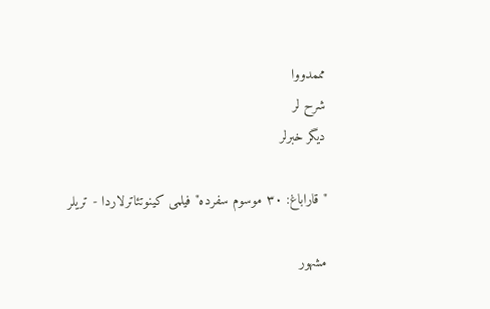مممدووا
شرح لر
دیگر خبرلر

"قاراباغ: ۳۰ موسوم سفرده" فیلمی کینوتئاترلاردا - تریلر

مشهور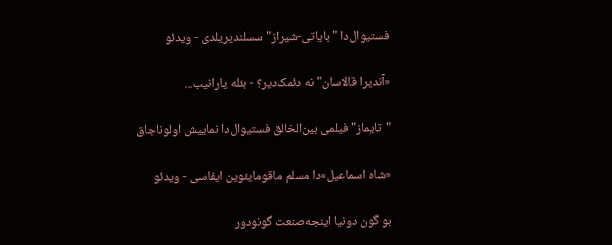فستیوال‌دا "بایاتی-شیراز" سسلندیریلدی - ویدئو

«آندیرا قالاسان" نه دئمک‌دیر؟ - بئله یارانیب...

"تایماز" فیلمی بین‌الخالق فستیوال‌دا نماییش اولوناجاق

«شاه اسماعیل»دا مسلم ماقومایئوین ایفاسی - ویدئو

بو گون دونیا اینجه‌صنعت گونودور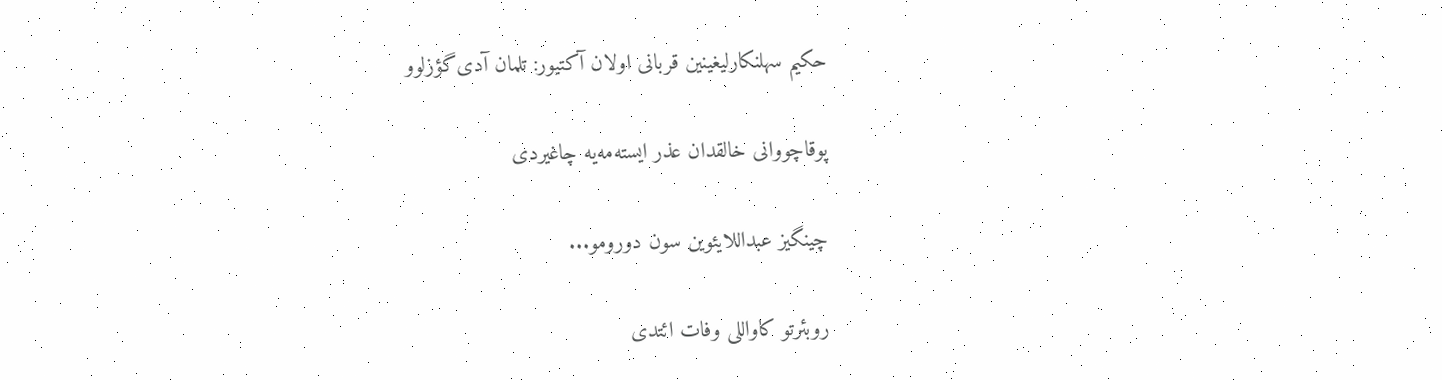حکیم سهلنکارلیغینین قربانی اولان آکتیور: تلمان آدی‌گؤزلوو

پوقاچووانی خالقدان عذر ایسته‌مه‌یه چاغیردی

چینگیز عبداللایئوین سون دورومو...

روبئرتو کاواللی وفات ائتدی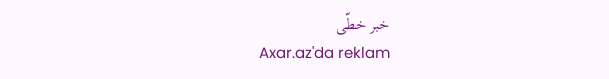خبر خطّی
Axar.az'da reklam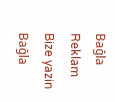Bağla
Reklam
Bize yazin Bağla